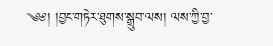༄༅། །བྱང་གཏེར་ཐུགས་སྒྲུབ་ལས། ལས་ཀྱི་བྱ་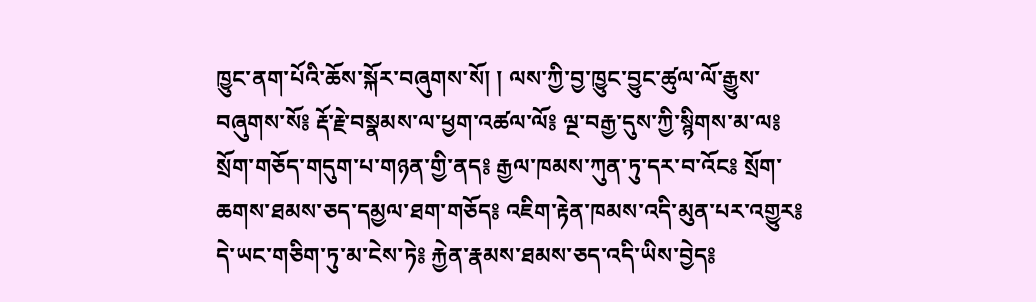ཁྱུང་ནག་པོའི་ཆོས་སྐོར་བཞུགས་སོ། ། ལས་ཀྱི་བྱ་ཁྱུང་བྱུང་ཚུལ་ལོ་རྒྱུས་བཞུགས་སོ༔ རྡོ་རྗེ་བསྣམས་ལ་ཕྱག་འཚལ་ལོ༔ ལྔ་བརྒྱ་དུས་ཀྱི་སྙིགས་མ་ལ༔ སྲོག་གཅོད་གདུག་པ་གཉན་གྱི་ནད༔ རྒྱལ་ཁམས་ཀུན་ཏུ་དར་བ་འོང༔ སྲོག་ཆགས་ཐམས་ཅད་དམྱལ་ཐག་གཅོད༔ འཇིག་རྟེན་ཁམས་འདི་མུན་པར་འགྱུར༔ དེ་ཡང་གཅིག་ཏུ་མ་ངེས་ཏེ༔ རྐྱེན་རྣམས་ཐམས་ཅད་འདི་ཡིས་བྱེད༔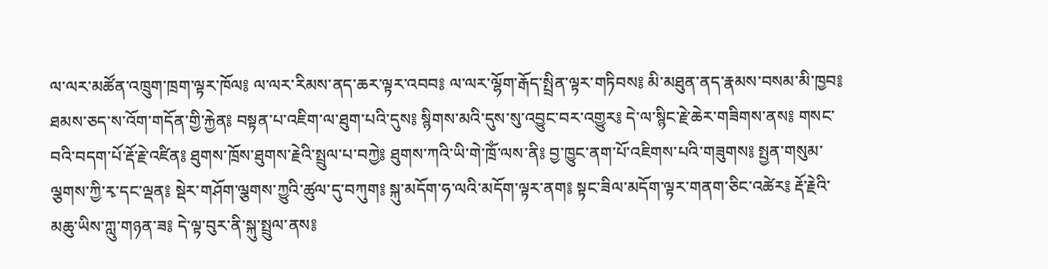ལ་ལར་མཚོན་འཁྲུག་ཁྲག་ལྟར་ཁོལ༔ ལ་ལར་རིམས་ནད་ཆར་ལྟར་འབབ༔ ལ་ལར་ལྷོག་རྒོད་སྤྲིན་ལྟར་གཏིབས༔ མི་མཐུན་ནད་རྣམས་བསམ་མི་ཁྱབ༔ ཐམས་ཅད་ས་འོག་གདོན་གྱི་རྐྱེན༔ བསྟན་པ་འཇིག་ལ་ཐུག་པའི་དུས༔ སྙིགས་མའི་དུས་སུ་འབྱུང་བར་འགྱུར༔ དེ་ལ་སྙིང་རྗེ་ཆེར་གཟིགས་ནས༔ གསང་བའི་བདག་པོ་རྡོ་རྗེ་འཛིན༔ ཐུགས་ཁྲོས་ཐུགས་རྗེའི་སྤྲུལ་པ་བཀྱེ༔ ཐུགས་ཀའི་ཡི་གེ་ཁྲོཾ་ལས་ནི༔ བྱ་ཁྱུང་ནག་པོ་འཇིགས་པའི་གཟུགས༔ སྤྱན་གསུམ་ལྕགས་ཀྱི་རྭ་དང་ལྡན༔ སྡེར་གཤོག་ལྕགས་ཀྱུའི་ཚུལ་དུ་བཀུག༔ སྐུ་མདོག་ཧ་ལའི་མདོག་ལྟར་ནག༔ སྟང་ཟིལ་མདོག་ལྟར་གནག་ཅིང་འཚེར༔ རྡོ་རྗེའི་མཆུ་ཡིས་ཀླུ་གཉན་ཟ༔ དེ་ལྟ་བུར་ནི་སྐུ་སྤྲུལ་ནས༔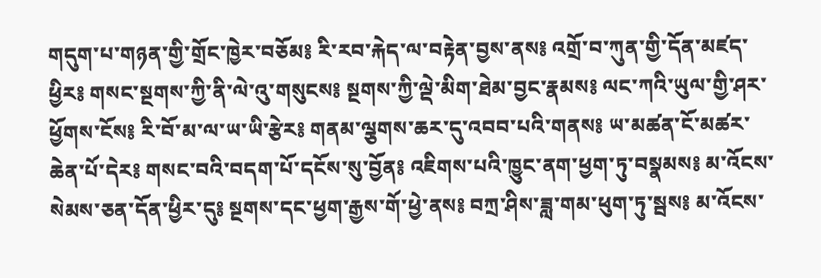གདུག་པ་གཉན་གྱི་གྲོང་ཁྱེར་བཅོམ༔ རི་རབ་རྐེད་ལ་བརྟེན་བྱས་ནས༔ འགྲོ་བ་ཀུན་གྱི་དོན་མཛད་ཕྱིར༔ གསང་སྔགས་ཀྱི་ནི་ལེ་འུ་གསུངས༔ སྔགས་ཀྱི་ལྡེ་མིག་ཐེམ་བྱང་རྣམས༔ ལང་ཀའི་ཡུལ་གྱི་ཤར་ཕྱོགས་ངོས༔ རི་བོ་མ་ལ་ཡ་ཡི་རྩེར༔ གནམ་ལྕགས་ཆར་དུ་འབབ་པའི་གནས༔ ཡ་མཚན་ངོ་མཚར་ཆེན་པོ་དེར༔ གསང་བའི་བདག་པོ་དངོས་སུ་བྱོན༔ འཇིགས་པའི་ཁྱུང་ནག་ཕྱག་ཏུ་བསྣམས༔ མ་འོངས་སེམས་ཅན་དོན་ཕྱིར་དུ༔ སྔགས་དང་ཕྱག་རྒྱས་གོ་ཕྱེ་ནས༔ བཀྲ་ཤིས་ཟླ་གམ་ཕུག་ཏུ་སྦས༔ མ་འོངས་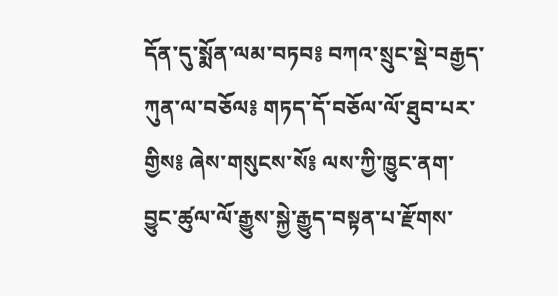དོན་དུ་སྨོན་ལམ་བཏབ༔ བཀའ་སྲུང་སྡེ་བརྒྱད་ཀུན་ལ་བཅོལ༔ གཏད་དོ་བཅོལ་ལོ་ཐུབ་པར་གྱིས༔ ཞེས་གསུངས་སོ༔ ལས་ཀྱི་ཁྱུང་ནག་བྱུང་ཚུལ་ལོ་རྒྱུས་སྐྱེ་རྒྱུད་བསྟན་པ་རྫོགས་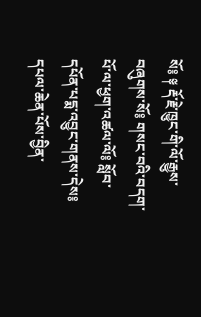སོ༔ ༈ རྡོ་རྗེ་ཁྱུང་གི་ལོ་རྒྱུས་བཞུགས་སོ༔ གསང་བའི་བདག་པོ་ལ་ཕྱག་འཚལ་ལོ༔ སློབ་དཔོན་པདྨ་འབྱུང་གནས་དེས༔ དཔལ་ཆེན་པོས་བྱིན་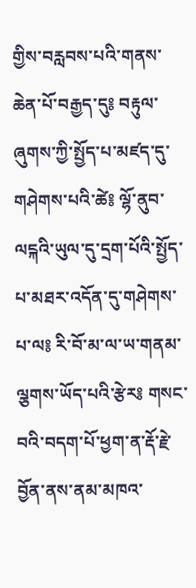གྱིས་བརླབས་པའི་གནས་ཆེན་པོ་བརྒྱད་དུ༔ བརྟུལ་ཞུགས་ཀྱི་སྤྱོད་པ་མཛད་དུ་གཤེགས་པའི་ཚེ༔ ལྷོ་ནུབ་ལངྐའི་ཡུལ་དུ་དྲག་པོའི་སྤྱོད་པ་མཐར་འདོན་དུ་གཤེགས་པ་ལ༔ རི་བོ་མ་ལ་ཡ་གནམ་ལྕགས་ཡོད་པའི་རྩེར༔ གསང་བའི་བདག་པོ་ཕྱག་ན་རྡོ་རྗེ་བྱོན་ནས་ནམ་མཁའ་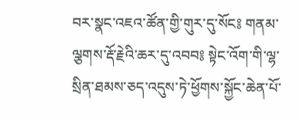བར་སྣང་འཇའ་ཚོན་གྱི་གུར་དུ་སོང༔ གནམ་ལྕགས་རྡོ་རྗེའི་ཆར་དུ་འབབ༔ སྟེང་འོག་གི་ལྷ་སྲིན་ཐམས་ཅད་འདུས་ཏེ་ཕྱོགས་སྐྱོང་ཆེན་པོ་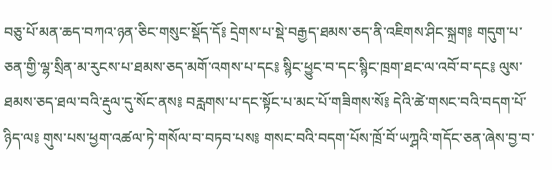བཅུ་པོ་མན་ཆད་བཀའ་ཉན་ཅིང་གསུང་སྡོད་དོ༔ དྲེགས་པ་སྡེ་བརྒྱད་ཐམས་ཅད་ནི་འཇིགས་ཤིང་སྐྲག༔ གདུག་པ་ཅན་གྱི་ལྷ་སྲིན་མ་རུངས་པ་ཐམས་ཅད་མགོ་འགས་པ་དང༔ སྙིང་ཕྱུང་བ་དང་སྙིང་ཁྲག་ཐང་ལ་འབོ་བ་དང༔ ལུས་ཐམས་ཅད་ཐལ་བའི་རྡུལ་དུ་སོང་ནས༔ བརླགས་པ་དང་སྟོང་པ་མང་པོ་གཟིགས་སོ༔ དེའི་ཚེ་གསང་བའི་བདག་པོ་ཉིད་ལ༔ གུས་པས་ཕྱག་འཚལ་ཏེ་གསོལ་བ་བཏབ་པས༔ གསང་བའི་བདག་པོས་ཁྲོ་བོ་ཡཀྴའི་གདོང་ཅན་ཞེས་བྱ་བ་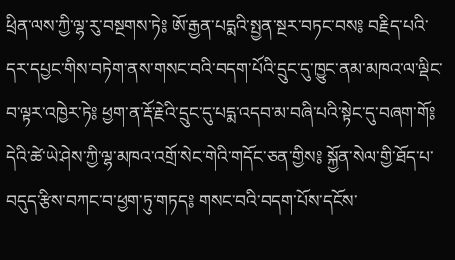ཕྲིན་ལས་ཀྱི་ལྷ་རུ་བསྔགས་ཏེ༔ ཨོ་རྒྱན་པདྨའི་སྤྱན་སྔར་བཏང་བས༔ བརྗིད་པའི་དར་དཔྱང་གིས་བཏེག་ནས་གསང་བའི་བདག་པོའི་དྲུང་དུ་ཁྱུང་ནམ་མཁའ་ལ་ལྡིང་བ་ལྟར་འཁྱེར་ཏེ༔ ཕྱག་ན་རྡོ་རྗེའི་དྲུང་དུ་པདྨ་འདབ་མ་བཞི་པའི་སྟེང་དུ་བཞག་གོ༔ དེའི་ཚེ་ཡེ་ཤེས་ཀྱི་ལྷ་མཁའ་འགྲོ་སེང་གེའི་གདོང་ཅན་གྱིས༔ སྐྱོན་སེལ་གྱི་ཐོད་པ་བདུད་རྩིས་བཀང་བ་ཕྱག་ཏུ་གཏད༔ གསང་བའི་བདག་པོས་དངོས་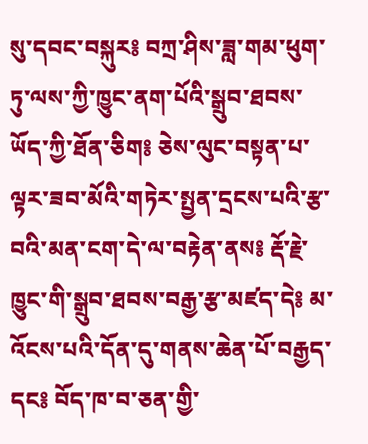སུ་དབང་བསྐུར༔ བཀྲ་ཤིས་ཟླ་གམ་ཕུག་ཏུ་ལས་ཀྱི་ཁྱུང་ནག་པོའི་སྒྲུབ་ཐབས་ཡོད་ཀྱི་ཐོན་ཅིག༔ ཅེས་ལུང་བསྟན་པ་ལྟར་ཟབ་མོའི་གཏེར་སྤྱན་དྲངས་པའི་རྩ་བའི་མན་ངག་དེ་ལ་བརྟེན་ནས༔ རྡོ་རྗེ་ཁྱུང་གི་སྒྲུབ་ཐབས་བརྒྱ་རྩ་མཛད་དེ༔ མ་འོངས་པའི་དོན་དུ་གནས་ཆེན་པོ་བརྒྱད་དང༔ བོད་ཁ་བ་ཅན་གྱི་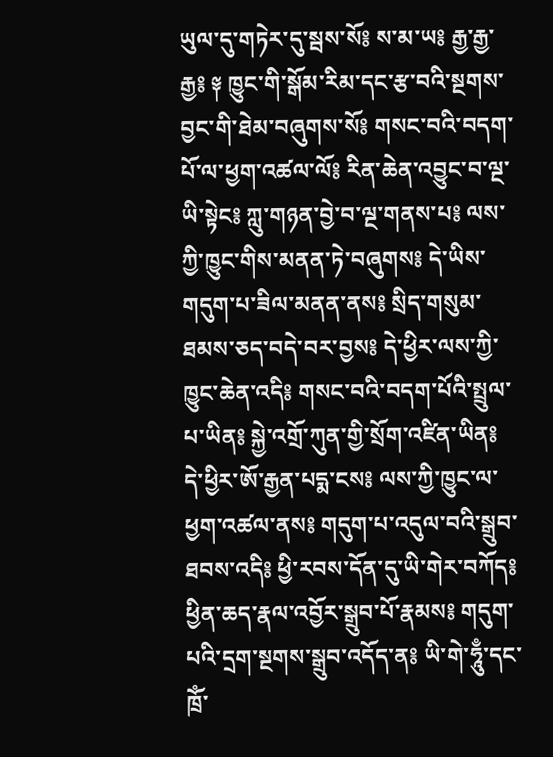ཡུལ་དུ་གཏེར་དུ་སྦས་སོ༔ ས་མ་ཡ༔ རྒྱ་རྒྱ་རྒྱ༔ ༈ ཁྱུང་གི་སྒོམ་རིམ་དང་རྩ་བའི་སྔགས་བྱང་གི་ཐེམ་བཞུགས་སོ༔ གསང་བའི་བདག་པོ་ལ་ཕྱག་འཚལ་ལོ༔ རིན་ཆེན་འབྱུང་བ་ལྔ་ཡི་སྟེང༔ ཀླུ་གཉན་བྱེ་བ་ལྔ་གནས་པ༔ ལས་ཀྱི་ཁྱུང་གིས་མནན་ཏེ་བཞུགས༔ དེ་ཡིས་གདུག་པ་ཟིལ་མནན་ནས༔ སྲིད་གསུམ་ཐམས་ཅད་བདེ་བར་བྱས༔ དེ་ཕྱིར་ལས་ཀྱི་ཁྱུང་ཆེན་འདི༔ གསང་བའི་བདག་པོའི་སྤྲུལ་པ་ཡིན༔ སྐྱེ་འགྲོ་ཀུན་གྱི་སྲོག་འཛིན་ཡིན༔ དེ་ཕྱིར་ཨོ་རྒྱན་པདྨ་ངས༔ ལས་ཀྱི་ཁྱུང་ལ་ཕྱག་འཚལ་ནས༔ གདུག་པ་འདུལ་བའི་སྒྲུབ་ཐབས་འདི༔ ཕྱི་རབས་དོན་དུ་ཡི་གེར་བཀོད༔ ཕྱིན་ཆད་རྣལ་འབྱོར་སྒྲུབ་པོ་རྣམས༔ གདུག་པའི་དྲག་སྔགས་སྒྲུབ་འདོད་ན༔ ཡི་གེ་ཧཱུྃ་དང་ཁྲོཾ་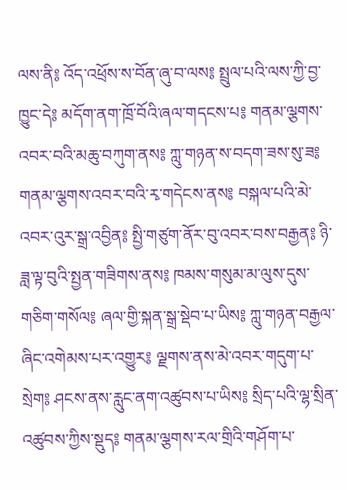ལས་ནི༔ འོད་འཕྲོས་ས་བོན་ཞུ་བ་ལས༔ སྤྲུལ་པའི་ལས་ཀྱི་བྱ་ཁྱུང་དེ༔ མདོག་ནག་ཁྲོ་བོའི་ཞལ་གདངས་པ༔ གནམ་ལྕགས་འབར་བའི་མཆུ་བཀུག་ནས༔ ཀླུ་གཉན་ས་བདག་ཟས་སུ་ཟ༔ གནམ་ལྕགས་འབར་བའི་རྭ་གདེངས་ནས༔ བསྐལ་པའི་མེ་འབར་འུར་སྒྲ་འབྱིན༔ སྤྱི་གཙུག་ནོར་བུ་འབར་བས་བརྒྱན༔ ཉི་ཟླ་ལྟ་བུའི་སྤྱན་གཟིགས་ནས༔ ཁམས་གསུམ་མ་ལུས་དུས་གཅིག་གསོལ༔ ཞལ་གྱི་སྐན་སྒྲ་སྡེབ་པ་ཡིས༔ ཀླུ་གཉན་བརྒྱལ་ཞིང་འགེམས་པར་འགྱུར༔ ལྗགས་ནས་མེ་འབར་གདུག་པ་སྲེག༔ ཤངས་ནས་རླུང་ནག་འཚུབས་པ་ཡིས༔ སྲིད་པའི་ལྷ་སྲིན་འཚུབས་ཀྱིས་སྡུད༔ གནམ་ལྕགས་རལ་གྲིའི་གཤོག་པ་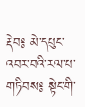རྡེབ༔ མེ་དཔུང་འབར་བའི་རལ་པ་གཏིབས༔ སྟེང་གི་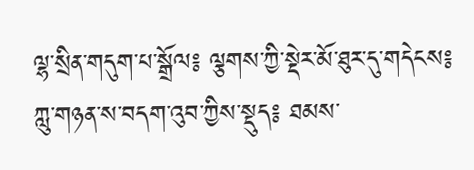ལྷ་སྲིན་གདུག་པ་སྒྲོལ༔ ལྕགས་ཀྱི་སྡེར་མོ་ཐུར་དུ་གདེངས༔ ཀླུ་གཉན་ས་བདག་འུབ་ཀྱིས་སྡུད༔ ཐམས་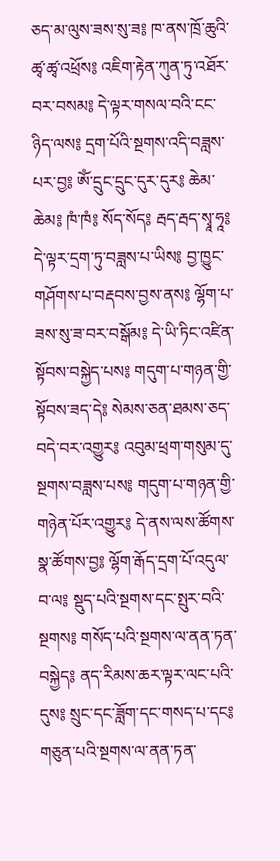ཅད་མ་ལུས་ཟས་སུ་ཟ༔ ཁ་ནས་ཁྲོ་ཆུའི་ཚྭ་ཚྭ་འཕྲོས༔ འཇིག་རྟེན་ཀུན་ཏུ་འཐོར་བར་བསམ༔ དེ་ལྟར་གསལ་བའི་ངང་ཉིད་ལས༔ དྲག་པོའི་སྔགས་འདི་བཟླས་པར་བྱ༔ ཨོཾ་དྲུང་དྲུང་དུར་དུར༔ ཆེམ་ཆེམ༔ ཁཾ་ཁཾ༔ སོད་སོད༔ རྦད་རྦད་སྭཱ་ཧཱ༔ དེ་ལྟར་དྲག་ཏུ་བཟླས་པ་ཡིས༔ བྱ་ཁྱུང་གཤོགས་པ་བརྡབས་བྱས་ནས༔ ལྷོག་པ་ཟས་སུ་ཟ་བར་བསྒོམ༔ དེ་ཡི་ཏིང་འཛིན་སྟོབས་བསྐྱེད་པས༔ གདུག་པ་གཉན་གྱི་སྟོབས་ཟད་དེ༔ སེམས་ཅན་ཐམས་ཅད་བདེ་བར་འགྱུར༔ འབུམ་ཕྲག་གསུམ་དུ་སྔགས་བཟླས་པས༔ གདུག་པ་གཉན་གྱི་གཉེན་པོར་འགྱུར༔ དེ་ནས་ལས་ཚོགས་སྣ་ཚོགས་བྱ༔ ལྷོག་རྒོད་དྲག་པོ་འདུལ་བ་ལ༔ སྡུད་པའི་སྔགས་དང་སྤུར་བའི་སྔགས༔ གསོད་པའི་སྔགས་ལ་ནན་ཏན་བསྐྱེད༔ ནད་རིམས་ཆར་ལྟར་ལང་པའི་དུས༔ སྲུང་དང་ཟློག་དང་གསད་པ་དང༔ གཅུན་པའི་སྔགས་ལ་ནན་ཏན་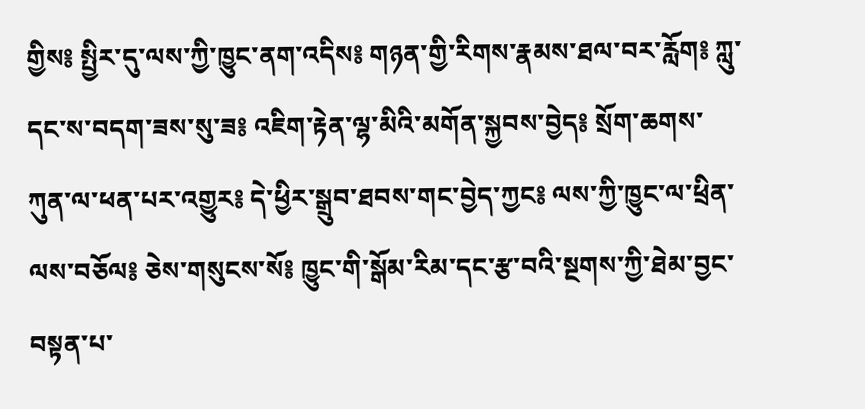གྱིས༔ སྤྱིར་དུ་ལས་ཀྱི་ཁྱུང་ནག་འདིས༔ གཉན་གྱི་རིགས་རྣམས་ཐལ་བར་རློག༔ ཀླུ་དང་ས་བདག་ཟས་སུ་ཟ༔ འཇིག་རྟེན་ལྷ་མིའི་མགོན་སྐྱབས་བྱེད༔ སྲོག་ཆགས་ཀུན་ལ་ཕན་པར་འགྱུར༔ དེ་ཕྱིར་སྒྲུབ་ཐབས་གང་བྱེད་ཀྱང༔ ལས་ཀྱི་ཁྱུང་ལ་ཕྲིན་ལས་བཅོལ༔ ཅེས་གསུངས་སོ༔ ཁྱུང་གི་སྒོམ་རིམ་དང་རྩ་བའི་སྔགས་ཀྱི་ཐེམ་བྱང་བསྟན་པ་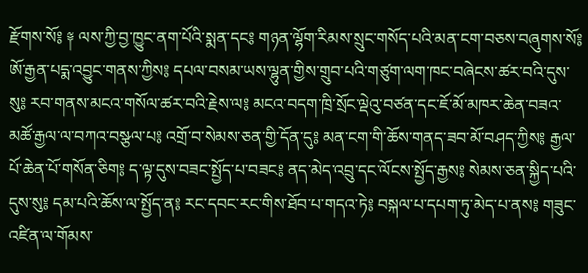རྫོགས་སོ༔ ༈ ལས་ཀྱི་བྱ་ཁྱུང་ནག་པོའི་སྨན་དང༔ གཉན་ལྷོག་རིམས་སྲུང་གསོད་པའི་མན་ངག་བཅས་བཞུགས་སོ༔ ཨོ་རྒྱན་པདྨ་འབྱུང་གནས་ཀྱིས༔ དཔལ་བསམ་ཡས་ལྷུན་གྱིས་གྲུབ་པའི་གཙུག་ལག་ཁང་བཞེངས་ཚར་བའི་དུས་སུ༔ རབ་གནས་མངའ་གསོལ་ཚར་བའི་རྗེས་ལ༔ མངའ་བདག་ཁྲི་སྲོང་ལྡེའུ་བཙན་དང་ཇོ་མོ་མཁར་ཆེན་བཟའ་མཚོ་རྒྱལ་ལ་བཀའ་བསྩལ་པ༔ འགྲོ་བ་སེམས་ཅན་གྱི་དོན་དུ༔ མན་ངག་གི་ཆོས་གནད་ཟབ་མོ་བཤད་ཀྱིས༔ རྒྱལ་པོ་ཆེན་པོ་གསོན་ཅིག༔ ད་ལྟ་དུས་བཟང་སྤྱོད་པ་བཟང༔ ནད་མེད་འབྲུ་དང་ལོངས་སྤྱོད་རྒྱས༔ སེམས་ཅན་སྐྱིད་པའི་དུས་སུ༔ དམ་པའི་ཆོས་ལ་སྤྱོད་ན༔ རང་དབང་རང་གིས་ཐོབ་པ་གདའ་ཏེ༔ བསྐལ་པ་དཔག་ཏུ་མེད་པ་ནས༔ གཟུང་འཛིན་ལ་གོམས་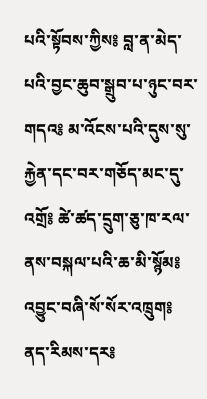པའི་སྟོབས་ཀྱིས༔ བླ་ན་མེད་པའི་བྱང་ཆུབ་སྒྲུབ་པ་ཉུང་བར་གདའ༔ མ་འོངས་པའི་དུས་སུ་རྐྱེན་དང་བར་གཅོད་མང་དུ་འགྲོ༔ ཚེ་ཚད་དྲུག་ཅུ་ཁ་རལ་ནས་བསྐལ་པའི་ཆ་མི་སྙོམ༔ འབྱུང་བཞི་སོ་སོར་འཁྲུག༔ ནད་རིམས་དར༔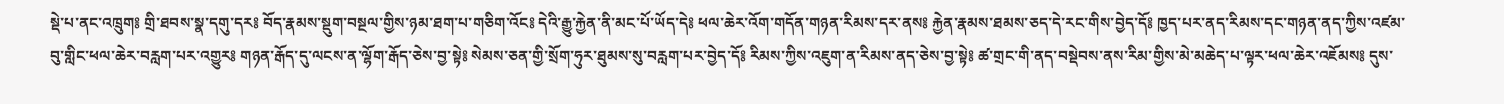སྡེ་པ་ནང་འཁྲུག༔ གྲི་ཐབས་སྣ་དགུ་དར༔ བོད་རྣམས་སྡུག་བསྔལ་གྱིས་ཉམ་ཐག་པ་གཅིག་འོང༔ དེའི་རྒྱུ་རྐྱེན་ནི་མང་པོ་ཡོད་དེ༔ ཕལ་ཆེར་འོག་གདོན་གཉན་རིམས་དར་ནས༔ རྐྱེན་རྣམས་ཐམས་ཅད་དེ་རང་གིས་བྱེད་དོ༔ ཁྱད་པར་ནད་རིམས་དང་གཉན་ནད་ཀྱིས་འཛམ་བུ་གླིང་ཕལ་ཆེར་བརླག་པར་འགྱུར༔ གཉན་རྒོད་དུ་ལངས་ན་ལྷོག་རྒོད་ཅེས་བྱ་སྟེ༔ སེམས་ཅན་གྱི་སྲོག་ཧུར་ཐུམས་སུ་བརླག་པར་བྱེད་དོ༔ རིམས་ཀྱིས་འཇུག་ན་རིམས་ནད་ཅེས་བྱ་སྟེ༔ ཚ་གྲང་གི་ནད་བསྡེབས་ནས་རིམ་གྱིས་མེ་མཆེད་པ་ལྟར་ཕལ་ཆེར་འཇོམས༔ དུས་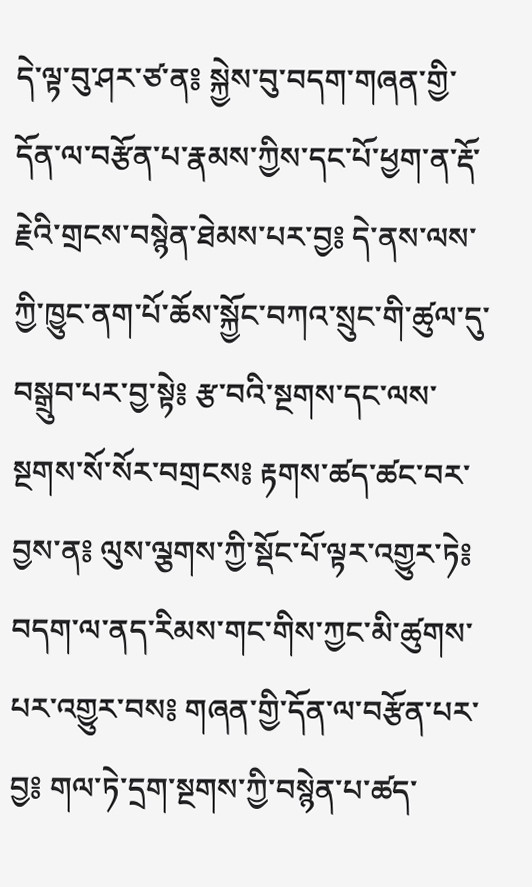དེ་ལྟ་བུ་ཤར་ཙ་ན༔ སྐྱེས་བུ་བདག་གཞན་གྱི་དོན་ལ་བརྩོན་པ་རྣམས་ཀྱིས་དང་པོ་ཕྱག་ན་རྡོ་རྗེའི་གྲངས་བསྙེན་ཐེམས་པར་བྱ༔ དེ་ནས་ལས་ཀྱི་ཁྱུང་ནག་པོ་ཆོས་སྐྱོང་བཀའ་སྲུང་གི་ཚུལ་དུ་བསྒྲུབ་པར་བྱ་སྟེ༔ རྩ་བའི་སྔགས་དང་ལས་སྔགས་སོ་སོར་བགྲངས༔ རྟགས་ཚད་ཚང་བར་བྱས་ན༔ ལུས་ལྕགས་ཀྱི་སྡོང་པོ་ལྟར་འགྱུར་ཏེ༔ བདག་ལ་ནད་རིམས་གང་གིས་ཀྱང་མི་ཚུགས་པར་འགྱུར་བས༔ གཞན་གྱི་དོན་ལ་བརྩོན་པར་བྱ༔ གལ་ཏེ་དྲག་སྔགས་ཀྱི་བསྙེན་པ་ཚད་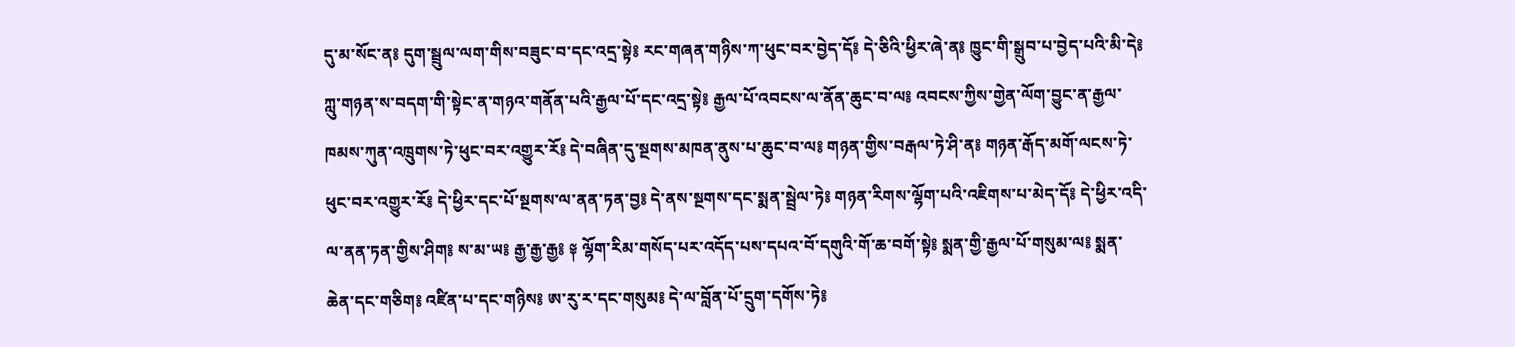དུ་མ་སོང་ན༔ དུག་སྦྲུལ་ལག་གིས་བཟུང་བ་དང་འདྲ་སྟེ༔ རང་གཞན་གཉིས་ཀ་ཕུང་བར་བྱེད་དོ༔ དེ་ཅིའི་ཕྱིར་ཞེ་ན༔ ཁྱུང་གི་སྒྲུབ་པ་བྱེད་པའི་མི་དེ༔ ཀླུ་གཉན་ས་བདག་གི་སྟེང་ན་གཉའ་གནོན་པའི་རྒྱལ་པོ་དང་འདྲ་སྟེ༔ རྒྱལ་པོ་འབངས་ལ་ནོན་ཆུང་བ་ལ༔ འབངས་ཀྱིས་གྱེན་ལོག་བྱུང་ན་རྒྱལ་ཁམས་ཀུན་འཁྲུགས་ཏེ་ཕུང་བར་འགྱུར་རོ༔ དེ་བཞིན་དུ་སྔགས་མཁན་ནུས་པ་ཆུང་བ་ལ༔ གཉན་གྱིས་བརྒལ་ཏེ་ཤི་ན༔ གཉན་རྒོད་མགོ་ལངས་ཏེ་ཕུང་བར་འགྱུར་རོ༔ དེ་ཕྱིར་དང་པོ་སྔགས་ལ་ནན་ཏན་བྱ༔ དེ་ནས་སྔགས་དང་སྨན་སྦྲེལ་ཏེ༔ གཉན་རིགས་ལྷོག་པའི་འཇིགས་པ་མེད་དོ༔ དེ་ཕྱིར་འདི་ལ་ནན་ཏན་གྱིས་ཤིག༔ ས་མ་ཡ༔ རྒྱ་རྒྱ་རྒྱ༔ ༈ ལྷོག་རིམ་གསོད་པར་འདོད་པས་དཔའ་བོ་དགུའི་གོ་ཆ་བགོ་སྟེ༔ སྨན་གྱི་རྒྱལ་པོ་གསུམ་ལ༔ སྨན་ཆེན་དང་གཅིག༔ འཛིན་པ་དང་གཉིས༔ ཨ་རུ་ར་དང་གསུམ༔ དེ་ལ་བློན་པོ་དྲུག་དགོས་ཏེ༔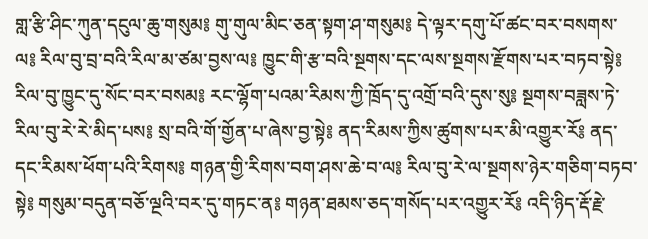གླ་རྩི་ཤིང་ཀུན་དངུལ་ཆུ་གསུམ༔ གུ་གུལ་མིང་ཅན་སྟག་ཤ་གསུམ༔ དེ་ལྟར་དགུ་པོ་ཚང་བར་བསགས་ལ༔ རིལ་བུ་བྲ་བའི་རིལ་མ་ཙམ་བྱས་ལ༔ ཁྱུང་གི་རྩ་བའི་སྔགས་དང་ལས་སྔགས་རྫོགས་པར་བཏབ་སྟེ༔ རིལ་བུ་ཁྱུང་དུ་སོང་བར་བསམ༔ རང་ལྷོག་པའམ་རིམས་ཀྱི་ཁྲོད་དུ་འགྲོ་བའི་དུས་སུ༔ སྔགས་བཟླས་ཏེ་རིལ་བུ་རེ་རེ་མིད་པས༔ སྲ་བའི་གོ་གྱོན་པ་ཞེས་བྱ་སྟེ༔ ནད་རིམས་ཀྱིས་ཚུགས་པར་མི་འགྱུར་རོ༔ ནད་དང་རིམས་ཕོག་པའི་རིགས༔ གཉན་གྱི་རིགས་བག་ཤས་ཆེ་བ་ལ༔ རིལ་བུ་རེ་ལ་སྔགས་ཉེར་གཅིག་བཏབ་སྟེ༔ གསུམ་བདུན་བཅོ་ལྔའི་བར་དུ་གཏང་ན༔ གཉན་ཐམས་ཅད་གསོད་པར་འགྱུར་རོ༔ འདི་ཉིད་རྡོ་རྗེ་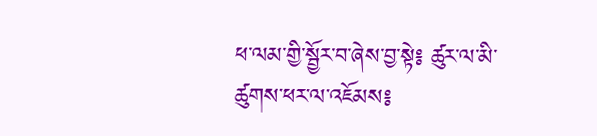ཕ་ལམ་གྱི་སྦྱོར་བ་ཞེས་བྱ་སྟེ༔ ཚུར་ལ་མི་ཚུགས་ཕར་ལ་འཇོམས༔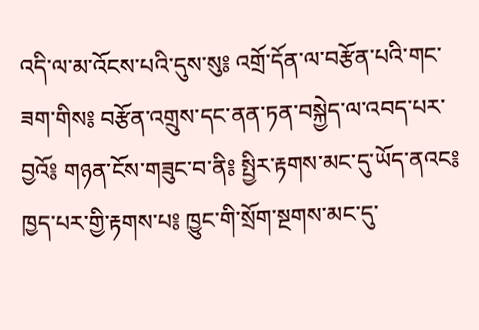འདི་ལ་མ་འོངས་པའི་དུས་སུ༔ འགྲོ་དོན་ལ་བརྩོན་པའི་གང་ཟག་གིས༔ བརྩོན་འགྲུས་དང་ནན་ཏན་བསྐྱེད་ལ་འབད་པར་བྱའོ༔ གཉན་ངོས་གཟུང་བ་ནི༔ སྤྱིར་རྟགས་མང་དུ་ཡོད་ནའང༔ ཁྱད་པར་གྱི་རྟགས་པ༔ ཁྱུང་གི་སྲོག་སྔགས་མང་དུ་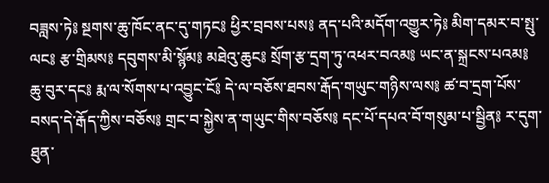བཟླས་ཏེ༔ སྔགས་ཆུ་ཁོང་ནང་དུ་གཏང༔ ཕྱིར་བྲབས་པས༔ ནད་པའི་མདོག་འགྱུར་ཏེ༔ མིག་དམར་བ་སྤུ་ལང༔ རྩ་གྲིམས༔ དབུགས་མི་སྙོམ༔ མཐེའུ་ཆུང༔ སྲོག་རྩ་དྲག་ཏུ་འཕར་བའམ༔ ཡང་ན་སྐྲངས་པའམ༔ ཆུ་བུར་དང༔ རྨ་ལ་སོགས་པ་འབྱུང་ངོ༔ དེ་ལ་བཅོས་ཐབས་རྒོད་གཡུང་གཉིས་ལས༔ ཚ་བ་དྲག་པོས་བསད་དེ་རྒོད་ཀྱིས་བཅོས༔ གྲང་བ་སྐྱེས་ན་གཡུང་གིས་བཅོས༔ དང་པོ་དཔའ་བོ་གསུམ་པ་སྦྱིན༔ ར་དུག་ཐུན་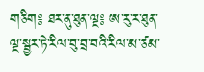གཅིག༔ ཐར་ནུ་ཐུན་ལྔ༔ ཨ་རུ་ར་ཐུན་ལྔ་སྦྱར་ཏེ་རིལ་བུ་བྲ་བའི་རིལ་མ་ཙམ་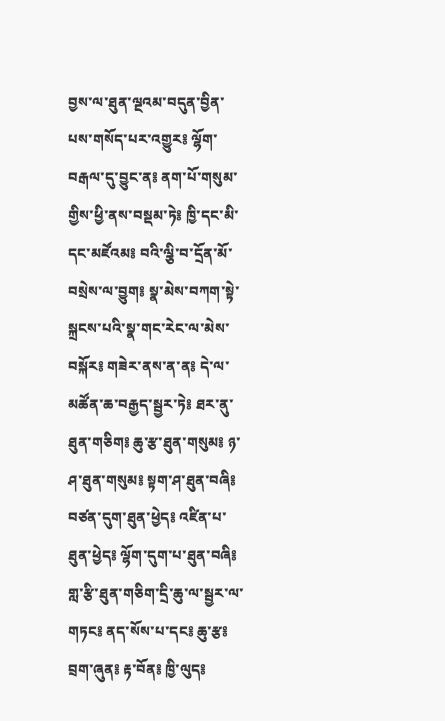བྱས་ལ་ཐུན་ལྔའམ་བདུན་བྱིན་པས་གསོད་པར་འགྱུར༔ ལྷོག་བརྒལ་དུ་བྱུང་ན༔ ནག་པོ་གསུམ་གྱིས་ཕྱི་ནས་བསྡམ་ཏེ༔ ཁྱི་དང་མི་དང་མཛོའམ༔ བའི་ལྕི་བ་དྲོན་མོ་བསྲེས་ལ་བྱུག༔ སྣ་མེས་བཀག་སྟེ་སྐྲངས་པའི་སྣ་གང་རེང་ལ་མེས་བསྐོར༔ གཟེར་ནས་ན་ན༔ དེ་ལ་མཚོན་ཆ་བརྒྱད་སྦྱར་ཏེ༔ ཐར་ནུ་ཐུན་གཅིག༔ ཆུ་རྩ་ཐུན་གསུམ༔ ཉ་ཤ་ཐུན་གསུམ༔ སྟག་ཤ་ཐུན་བཞི༔ བཙན་དུག་ཐུན་ཕྱེད༔ འཛིན་པ་ཐུན་ཕྱེད༔ ལྷོག་དུག་པ་ཐུན་བཞི༔ གླ་རྩི་ཐུན་གཅིག་དྲི་ཆུ་ལ་སྦྱར་ལ་གཏང༔ ནད་སོས་པ་དང༔ ཆུ་རྩ༔ བྲག་ཞུན༔ རྟ་བོན༔ ཁྱི་ལུད༔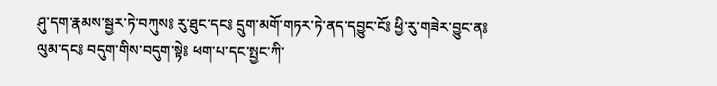ཤུ་དག་རྣམས་སྦྱར་ཏེ་བཀུས༔ རུ་ཐུང་དང༔ དྲུག་མགོ་གཏར་ཏེ་ནད་དབྱུང་ངོ༔ ཕྱི་རུ་གཟེར་བྱུང་ན༔ ལུམ་དང༔ བདུག་གིས་བདུག་སྟེ༔ ཕག་པ་དང་སྤྱང་ཀི་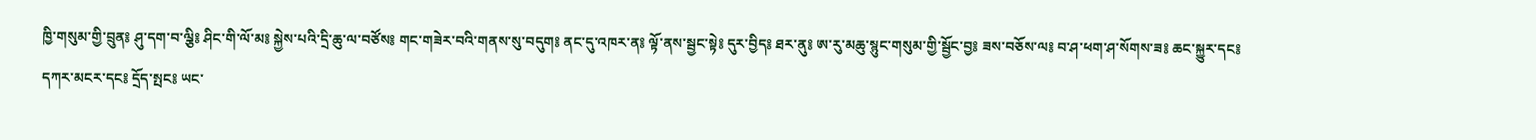ཁྱི་གསུམ་གྱི་བྲུན༔ ཤུ་དག་བ་ལྕི༔ ཤིང་གི་ལོ་མ༔ སྐྱེས་པའི་དྲི་ཆུ་ལ་བཙོས༔ གང་གཟེར་བའི་གནས་སུ་བདུག༔ ནང་དུ་འཁར་ན༔ ལྟོ་ནས་སྦྱང་སྟེ༔ དུར་བྱིད༔ ཐར་ནུ༔ ཨ་རུ་མཆུ་སྙུང་གསུམ་གྱི་སྦྱོང་བྱ༔ ཟས་བཅོས་ལ༔ བ་ཤ་ཕག་ཤ་སོགས་ཟ༔ ཆང་སྐྱུར་དང༔ དཀར་མངར་དང༔ དྲོད་སྤང༔ ཡང་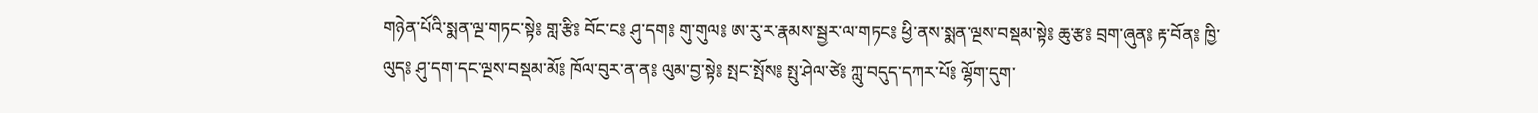གཉེན་པོའི་སྨན་ལྔ་གཏང་སྟེ༔ གླ་རྩི༔ བོང་ང༔ ཤུ་དག༔ གུ་གུལ༔ ཨ་རུ་ར་རྣམས་སྦྱར་ལ་གཏང༔ ཕྱི་ནས་སྨན་ལྔས་བསྡམ་སྟེ༔ ཆུ་རྩ༔ བྲག་ཞུན༔ རྟ་བོན༔ ཁྱི་ལུད༔ ཤུ་དག་དང་ལྔས་བསྡམ་མོ༔ ཁོལ་བུར་ན་ན༔ ལུམ་བྱ་སྟེ༔ སྤང་སྤོས༔ སྤུ་ཤེལ་ཙེ༔ ཀླུ་བདུད་དཀར་པོ༔ ལྷོག་དུག་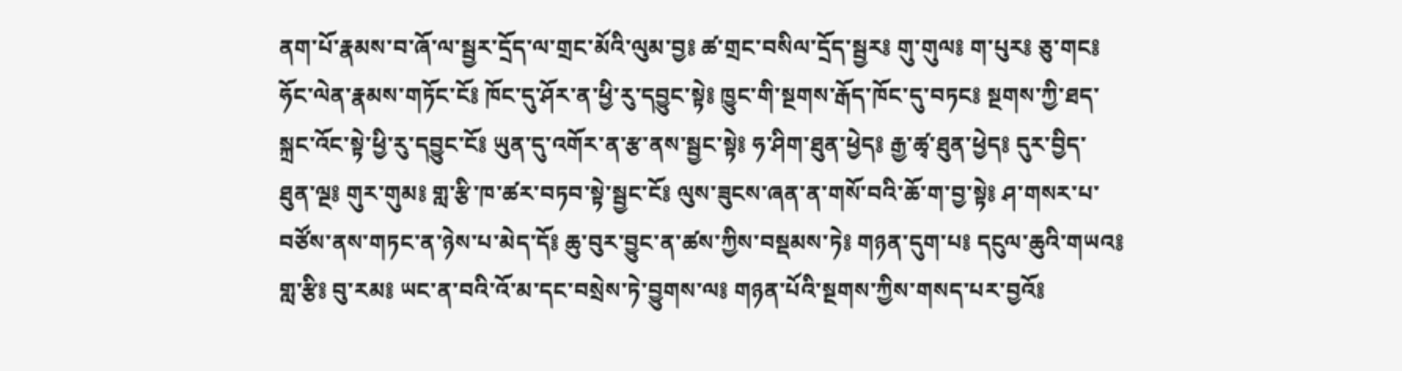ནག་པོ་རྣམས་བ་ཞོ་ལ་སྦྱར་དྲོད་ལ་གྲང་མོའི་ལུམ་བྱ༔ ཚ་གྲང་བསིལ་དྲོད་སྦྱར༔ གུ་གུལ༔ ག་པུར༔ ཅུ་གང༔ ཧོང་ལེན་རྣམས་གཏོང་ངོ༔ ཁོང་དུ་ཤོར་ན་ཕྱི་རུ་དབྱུང་སྟེ༔ ཁྱུང་གི་སྔགས་རྒོད་ཁོང་དུ་བཏང༔ སྔགས་ཀྱི་ཐད་སྐྲང་འོང་སྟེ་ཕྱི་རུ་དབྱུང་ངོ༔ ཡུན་དུ་འགོར་ན་རྩ་ནས་སྦྱང་སྟེ༔ ཧ་ཤིག་ཐུན་ཕྱེད༔ རྒྱ་ཚྭ་ཐུན་ཕྱེད༔ དུར་བྱིད་ཐུན་ལྔ༔ གུར་གུམ༔ གླ་རྩི་ཁ་ཚར་བཏབ་སྟེ་སྦྱང་ངོ༔ ལུས་ཟུངས་ཞན་ན་གསོ་བའི་ཆོ་ག་བྱ་སྟེ༔ ཤ་གསར་པ་བཙོས་ནས་གཏང་ན་ཉེས་པ་མེད་དོ༔ ཆུ་བུར་བྱུང་ན་ཚས་ཀྱིས་བསྡམས་ཏེ༔ གཉན་དུག་པ༔ དངུལ་ཆུའི་གཡའ༔ གླ་རྩི༔ བུ་རམ༔ ཡང་ན་བའི་འོ་མ་དང་བསྲེས་ཏེ་བྱུགས་ལ༔ གཉན་པོའི་སྔགས་ཀྱིས་གསད་པར་བྱའོ༔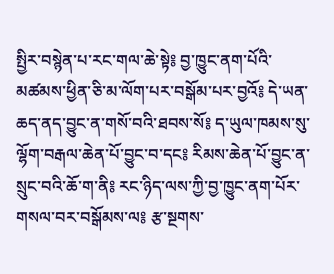སྤྱིར་བསྙེན་པ་རང་གལ་ཆེ་སྟེ༔ བྱ་ཁྱུང་ནག་པོའི་མཚམས་ཕྱིན་ཅི་མ་ལོག་པར་བསྒོམ་པར་བྱའོ༔ དེ་ཡན་ཆད་ནད་བྱུང་ན་གསོ་བའི་ཐབས་སོ༔ ད་ཡུལ་ཁམས་སུ་ལྷོག་བརྒལ་ཆེན་པོ་བྱུང་བ་དང༔ རིམས་ཆེན་པོ་བྱུང་ན་སྲུང་བའི་ཆོ་ག་ནི༔ རང་ཉིད་ལས་ཀྱི་བྱ་ཁྱུང་ནག་པོར་གསལ་བར་བསྒོམས་ལ༔ རྩ་སྔགས་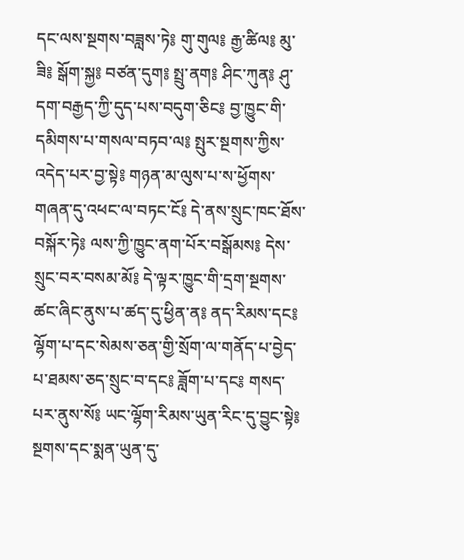དང་ལས་སྔགས་བཟླས་ཏེ༔ གུ་གུལ༔ རྒྱ་ཚིལ༔ མུ་ཟི༔ སྒོག་སྐྱ༔ བཙན་དུག༔ སྤྲུ་ནག༔ ཤིང་ཀུན༔ ཤུ་དག་བརྒྱད་ཀྱི་དུད་པས་བདུག་ཅིང༔ བྱ་ཁྱུང་གི་དམིགས་པ་གསལ་བཏབ་ལ༔ སྤུར་སྔགས་ཀྱིས་འདེད་པར་བྱ་སྟེ༔ གཉན་མ་ལུས་པ་ས་ཕྱོགས་གཞན་དུ་འཕང་ལ་བཏང་ངོ༔ དེ་ནས་སྲུང་ཁང་ཐོས་བསྐོར་ཏེ༔ ལས་ཀྱི་ཁྱུང་ནག་པོར་བསྒོམས༔ དེས་སྲུང་བར་བསམ་མོ༔ དེ་ལྟར་ཁྱུང་གི་དྲག་སྔགས་ཚང་ཞིང་ནུས་པ་ཚད་དུ་ཕྱིན་ན༔ ནད་རིམས་དང༔ ལྷོག་པ་དང་སེམས་ཅན་གྱི་སྲོག་ལ་གནོད་པ་བྱེད་པ་ཐམས་ཅད་སྲུང་བ་དང༔ ཟློག་པ་དང༔ གསད་པར་ནུས་སོ༔ ཡང་ལྷོག་རིམས་ཡུན་རིང་དུ་བྱུང་སྟེ༔ སྔགས་དང་སྨན་ཡུན་དུ་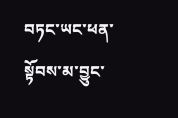བཏང་ཡང་ཕན་སྟོབས་མ་བྱུང་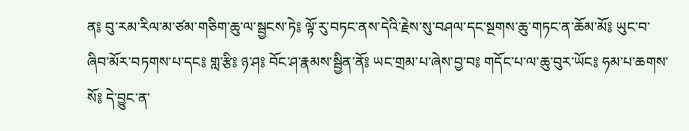ན༔ བུ་རམ་རིལ་མ་ཙམ་གཅིག་ཆུ་ལ་སྦྱངས་ཏེ༔ ལྟོ་རུ་བཏང་ནས་དེའི་རྗེས་སུ་བཤལ་དང་སྔགས་ཆུ་གཏང་ན་ཆོམ་མོ༔ ཡུང་བ་ཞིབ་མོར་བཏགས་པ་དང༔ གླ་རྩི༔ ཉ་ཤ༔ བོང་ཤ་རྣམས་སྦྱིན་ནོ༔ ཡང་གྲམ་པ་ཞེས་བྱ་བ༔ གདོང་པ་ལ་ཆུ་བུར་ཡོང༔ ཧམ་པ་ཆགས་སོ༔ དེ་བྱུང་ན་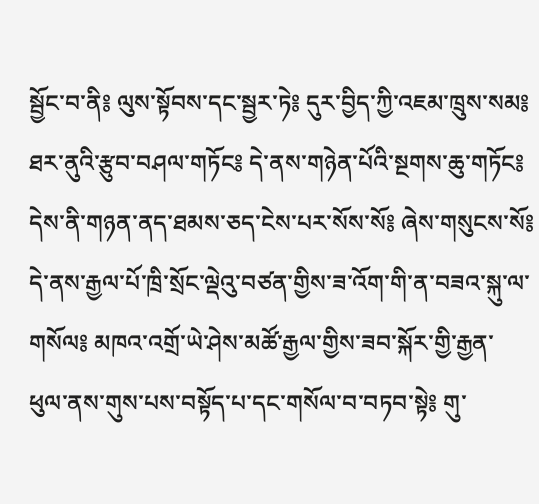སྦྱོང་བ་ནི༔ ལུས་སྟོབས་དང་སྦྱར་ཏེ༔ དུར་བྱིད་ཀྱི་འཇམ་ཁྲུས་སམ༔ ཐར་ནུའི་རྩུབ་བཤལ་གཏོང༔ དེ་ནས་གཉེན་པོའི་སྔགས་ཆུ་གཏོང༔ དེས་ནི་གཉན་ནད་ཐམས་ཅད་ངེས་པར་སོས་སོ༔ ཞེས་གསུངས་སོ༔ དེ་ནས་རྒྱལ་པོ་ཁྲི་སྲོང་ལྡེའུ་བཙན་གྱིས་ཟ་འོག་གི་ན་བཟའ་སྐུ་ལ་གསོལ༔ མཁའ་འགྲོ་ཡེ་ཤེས་མཚོ་རྒྱལ་གྱིས་ཟབ་སྐོར་གྱི་རྒྱན་ཕུལ་ནས་གུས་པས་བསྟོད་པ་དང་གསོལ་བ་བཏབ་སྟེ༔ གུ་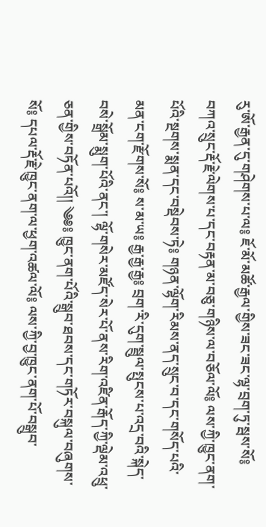རུ་ཨོ་རྒྱན་དུ་གཤེགས་པ་ལ༔ ཇོ་མོ་མཚོ་རྒྱལ་གྱིས་ཟང་ཟང་ལྷ་བྲག་ཏུ་སྦས་སོ༔ བཀའ་སྲུང་རྡོ་རྗེ་ལེགས་པ་དང་བརྟན་མ་བཅུ་གཉིས་ལ་བཅོལ་ལོ༔ ལས་ཀྱི་ཁྱུང་ནག་པོའི་སྔགས་སྨན་དང་བསྡེབས་ཏེ༔ གཉན་ལྷོག་རིམས་ནད་སྲུང་བ་དང་གསོད་པའི་མན་ངག་རྫོགས་སོ༔ ས་མ་ཡ༔ རྒྱ་རྒྱ་རྒྱ༔ བྲག་རི་དུག་སྦྲུལ་སྤུངས་པ་འདྲ་བའི་སྐེད་བསེ་སྒྲོམ་སྨུག་པོའི་ནང་། ལྷོ་གསེར་མཛོད་སེར་པོ་ནས་རིག་འཛིན་རྒོད་ཀྱི་ལྡེམ་འཕྲུ་ཅན་གྱིས་བཏོན་པའོ།། ༄༅༔ ཁྱུང་ནག་པོའི་སྒྲུབ་ཐབས་དང་གཏོར་བསྐུལ་བཞུགས་སོ༔ དཔལ་རྡོ་རྗེ་ཁྱུང་ནག་ལ་ཕྱག་འཚལ་ལོ༔ ལས་ཀྱི་བྱ་ཁྱུང་ནག་པོ་བསྒྲུབ་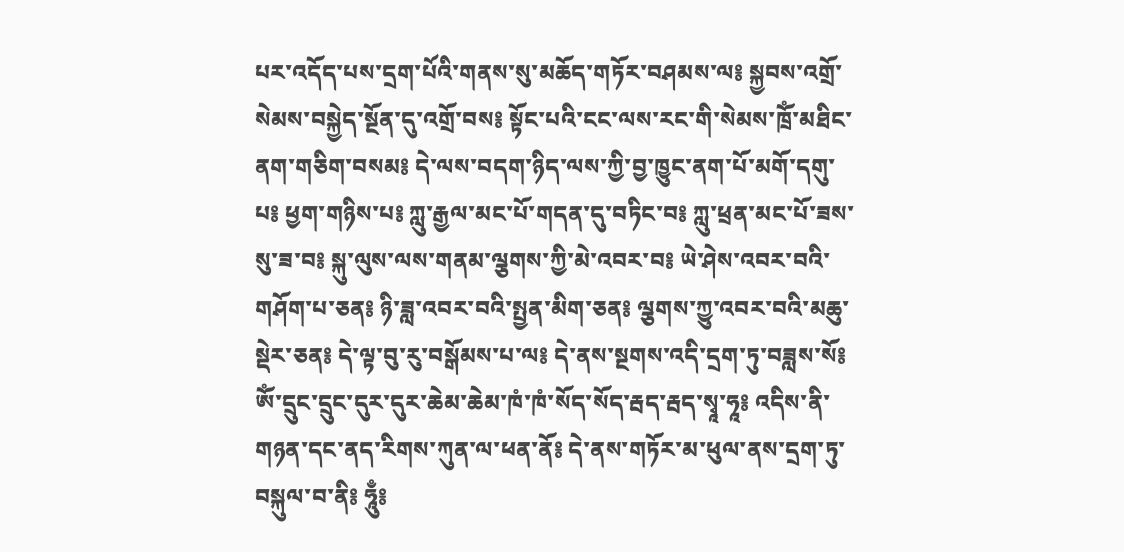པར་འདོད་པས་དྲག་པོའི་གནས་སུ་མཆོད་གཏོར་བཤམས་ལ༔ སྐྱབས་འགྲོ་སེམས་བསྐྱེད་སྔོན་དུ་འགྲོ་བས༔ སྟོང་པའི་ངང་ལས་རང་གི་སེམས་ཁྲོཾ་མཐིང་ནག་གཅིག་བསམ༔ དེ་ལས་བདག་ཉིད་ལས་ཀྱི་བྱ་ཁྱུང་ནག་པོ་མགོ་དགུ་པ༔ ཕྱག་གཉིས་པ༔ ཀླུ་རྒྱལ་མང་པོ་གདན་དུ་བཏིང་བ༔ ཀླུ་ཕྲན་མང་པོ་ཟས་སུ་ཟ་བ༔ སྐུ་ལུས་ལས་གནམ་ལྕགས་ཀྱི་མེ་འབར་བ༔ ཡེ་ཤེས་འབར་བའི་གཤོག་པ་ཅན༔ ཉི་ཟླ་འབར་བའི་སྤྱན་མིག་ཅན༔ ལྕགས་ཀྱུ་འབར་བའི་མཆུ་སྡེར་ཅན༔ དེ་ལྟ་བུ་རུ་བསྒོམས་པ་ལ༔ དེ་ནས་སྔགས་འདི་དྲག་ཏུ་བཟླས་སོ༔ ཨོཾ་དྲུང་དྲུང་དུར་དུར་ཆེམ་ཆེམ་ཁཾ་ཁཾ་སོད་སོད་རྦད་རྦད་སྭཱ་ཧཱ༔ འདིས་ནི་གཉན་དང་ནད་རིགས་ཀུན་ལ་ཕན་ནོ༔ དེ་ནས་གཏོར་མ་ཕུལ་ནས་དྲག་ཏུ་བསྐུལ་བ་ནི༔ ཧཱུྃ༔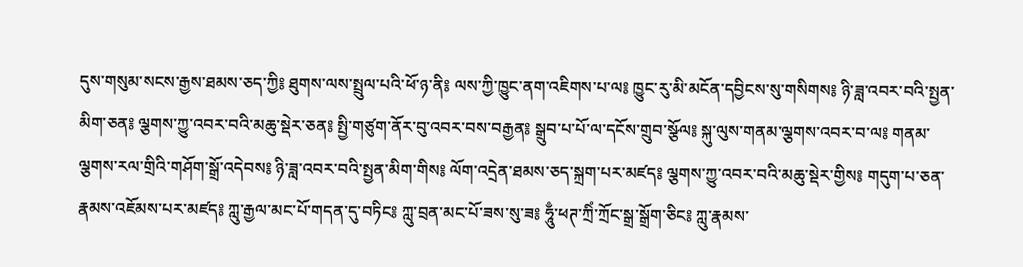དུས་གསུམ་སངས་རྒྱས་ཐམས་ཅད་ཀྱི༔ ཐུགས་ལས་སྤྲུལ་པའི་ཕོ་ཉ་ནི༔ ལས་ཀྱི་ཁྱུང་ནག་འཇིགས་པ་ལ༔ ཁྱུང་རུ་མི་མངོན་དབྱིངས་སུ་གསིགས༔ ཉི་ཟླ་འབར་བའི་སྤྱན་མིག་ཅན༔ ལྕགས་ཀྱུ་འབར་བའི་མཆུ་སྡེར་ཅན༔ སྤྱི་གཙུག་ནོར་བུ་འབར་བས་བརྒྱན༔ སྒྲུབ་པ་པོ་ལ་དངོས་གྲུབ་སྩོལ༔ སྐུ་ལུས་གནམ་ལྕགས་འབར་བ་ལ༔ གནམ་ལྕགས་རལ་གྲིའི་གཤོག་སྒྲོ་འདེབས༔ ཉི་ཟླ་འབར་བའི་སྤྱན་མིག་གིས༔ ལོག་འདྲེན་ཐམས་ཅད་སྐྲག་པར་མཛད༔ ལྕགས་ཀྱུ་འབར་བའི་མཆུ་སྡེར་གྱིས༔ གདུག་པ་ཅན་རྣམས་འཇོམས་པར་མཛད༔ ཀླུ་རྒྱལ་མང་པོ་གདན་དུ་བཏིང༔ ཀླུ་བྲན་མང་པོ་ཟས་སུ་ཟ༔ ཧཱུྃ་ཕཊ་ཀྲིཾ་ཀྲོང་སྒྲ་སྒྲོག་ཅིང༔ ཀླུ་རྣམས་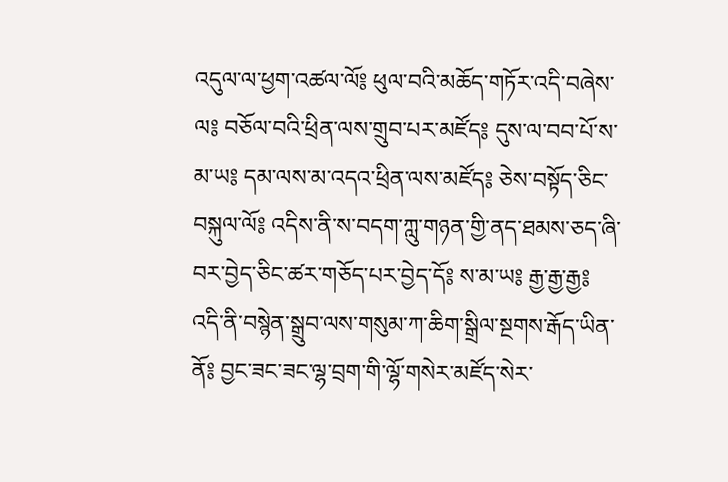འདུལ་ལ་ཕྱག་འཚལ་ལོ༔ ཕུལ་བའི་མཆོད་གཏོར་འདི་བཞེས་ལ༔ བཅོལ་བའི་ཕྲིན་ལས་གྲུབ་པར་མཛོད༔ དུས་ལ་བབ་པོ་ས་མ་ཡ༔ དམ་ལས་མ་འདའ་ཕྲིན་ལས་མཛོད༔ ཅེས་བསྟོད་ཅིང་བསྐུལ་ལོ༔ འདིས་ནི་ས་བདག་ཀླུ་གཉན་གྱི་ནད་ཐམས་ཅད་ཞི་བར་བྱེད་ཅིང་ཚར་གཅོད་པར་བྱེད་དོ༔ ས་མ་ཡ༔ རྒྱ་རྒྱ་རྒྱ༔ འདི་ནི་བསྙེན་སྒྲུབ་ལས་གསུམ་ཀ་ཆིག་སྒྲིལ་སྔགས་རྒོད་ཡིན་ནོ༔ བྱང་ཟང་ཟང་ལྷ་བྲག་གི་ལྷོ་གསེར་མཛོད་སེར་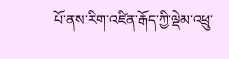པོ་ནས་རིག་འཛིན་རྒོད་ཀྱི་ལྡེམ་འཕྲུ་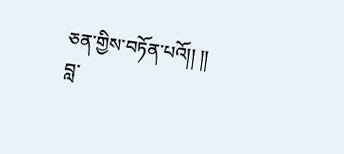ཅན་གྱིས་བཏོན་པའོ།། །།
བླ་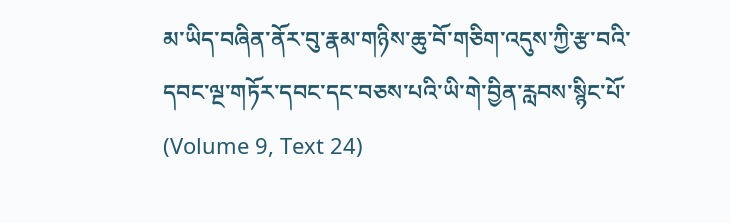མ་ཡིད་བཞིན་ནོར་བུ་རྣམ་གཉིས་ཆུ་བོ་གཅིག་འདུས་ཀྱི་རྩ་བའི་དབང་ལྔ་གཏོར་དབང་དང་བཅས་པའི་ཡི་གེ་བྱིན་རླབས་སྙིང་པོ་ (Volume 9, Text 24)